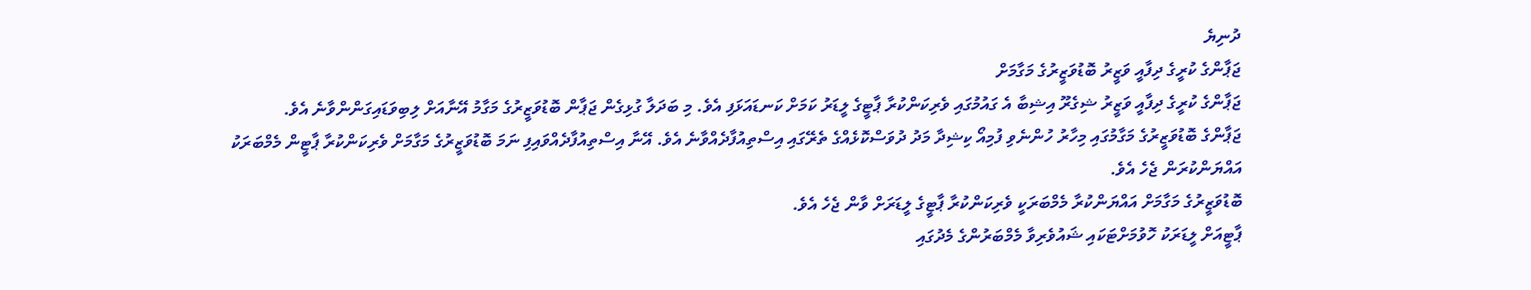ދުނިޔެ
ޖަޕާންގެ ކުރީގެ ދިފާއީ ވަޒީރު ބޮޑުވަޒީރުގެ މަގާމަށް
ޖަޕާންގެ ކުރީގެ ދިފާއީ ވަޒީރު ޝިގެރޫ އިޝިބާ އެ ގައުމުގައި ވެރިކަންކުރާ ޕާޓީގެ ލީޑަރު ކަމަށް ކަނޑައަޅަފި އެވެ. މި ބަދަލާ ގުޅިގެން ޖަޕާން ބޮޑުވަޒީރުގެ މަގާމު އޭނާއަށް ލިބިވަޑައިގަންންވާނެ އެވެ.
ޖަޕާންގެ ބޮޑުވަޒީރުގެ މަގާމުގައި މިހާރު ހުންނެވި ފުމިއޯ ކިޝިދާ މަދު ދުވަސްކޮޅެއްގެ ތެރޭގައި އިސްތިއުފާދެއްވާނެ އެވެ. އޭނާ އިސްތިއުފާދެއްވައިފި ނަމަ ބޮޑުވަޒީރުގެ މަގާމަށް ވެރިކަންކުރާ ޕާޓީން މެމްބަރަކު އައްޔަންކުރަން ޖެހެ އެވެ.
ބޮޑުވަޒީރުގެ މަގާމަށް އައްޔަންކުރާ މެމްބަރަކީ ވެރިކަންކުރާ ޕާޓީގެ ލީޑަރަށް ވާން ޖެހެ އެވެ.
ޕާޓީއަށް ލީޑަރަކު ހޮވުމަށްޓަކައި ޝައުވެރިވާ މެމްބަރުންގެ މެދުގައި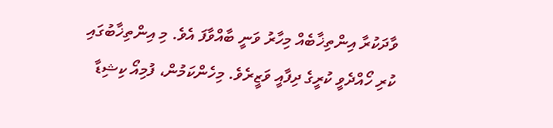ވާދަކުރާ އިންތިޚާބެއް މިހާރު ވަނީ ބާއްވާފަ އެވެ. މި އިންތިޚާބުގައި ކުރި ހޯއްދެވީ ކުރީގެ ދިފާއީ ވަޒީރެވެ. މިހެންކަމުން، ފުމިއޯ ކިޝިޑާ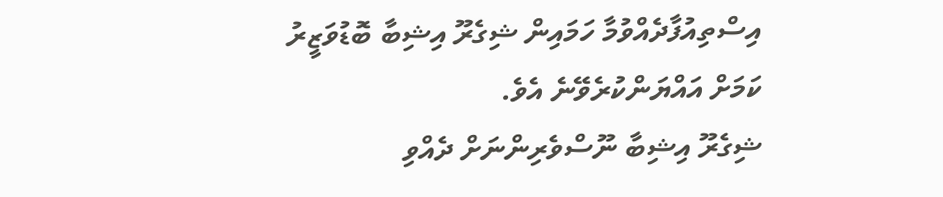އިސްތިއުފާދެއްވުމާ ހަމައިން ޝިގެރޫ އިޝިބާ ބޮޑުވަޒީރު ކަމަށް އައްޔަންކުރެވޭނެ އެވެ.
ޝިގެރޫ އިޝިބާ ނޫސްވެރިންނަށް ދެއްވި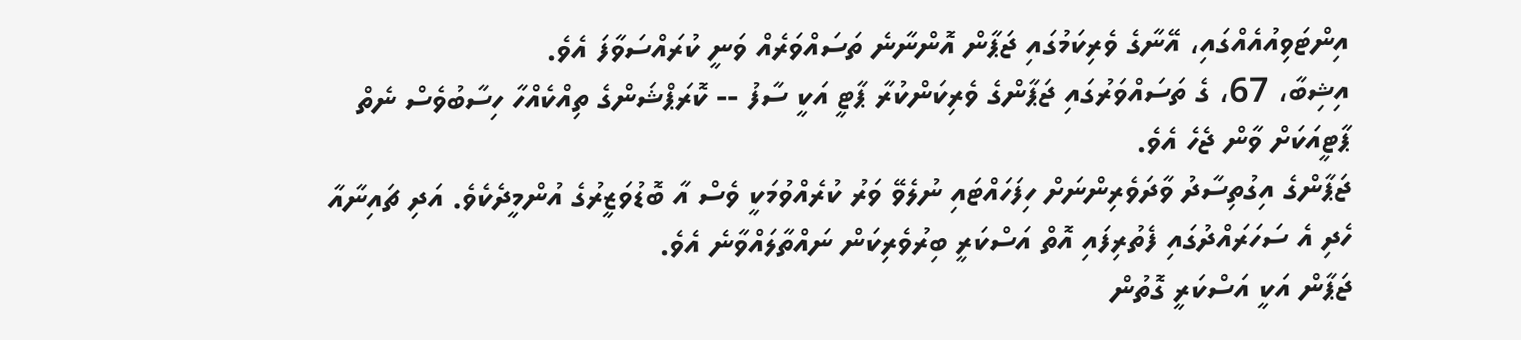އިންޓަވިއުއެއްގައި، އޭނާގެ ވެރިކަމުގައި ޖަޕާން އޮންނާނެ ތަސައްވަރެއް ވަނީ ކުރައްސަވާފަ އެވެ.
އިޝިބާ، 67، ގެ ތަސައްވަރުގައި ޖަޕާންގެ ވެރިކަންކުރާ ޕާޓީ އަކީ ސާފު -- ކޮރަޕްޝަންގެ ތިއްކެއްހާ ހިސާބުވެސް ނެތް ޕާޓީއަކަށް ވާން ޖެހެ އެވެ.
ޖަޕާންގެ އިގުތިސާދު ވާދަވެރިންނަށް ހިފަހައްޓައި ނުލެވޭ ވަރު ކުރެއްވުމަކީ ވެސް އާ ބޮޑުވަޒީރުގެ އުންމީދެކެވެ. އަދި ޗައިނާއާ ހެދި އެ ސަހަރައްދުގައި ފެތުރިފައި އޮތް އަސްކަރީ ބިރުވެރިކަން ނައްތާލައްވާނެ އެވެ.
ޖަޕާން އަކީ އަސްކަރީ ގޮތުން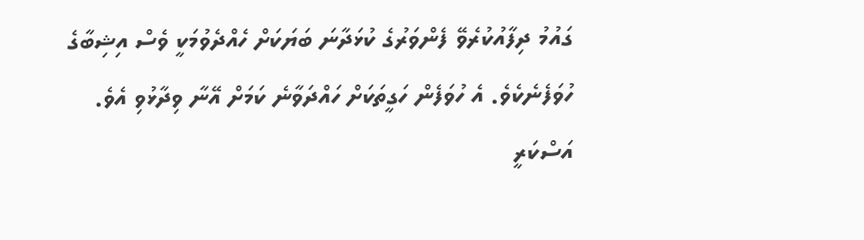ގައުމު ދިފާއުކުރެވޭ ފެންވަރުގެ ކުޅަދާނަ ބަޔަކަށް ހެއްދެވުމަކީ ވެސް އިޝިބާގެ ހުވަފެނެކެވެ. އެ ހުވަފެން ހަގީތަކަށް ހައްދަވާނެ ކަމަށް އޭނާ ވިދާޅުވި އެވެ.
އަސްކަރީ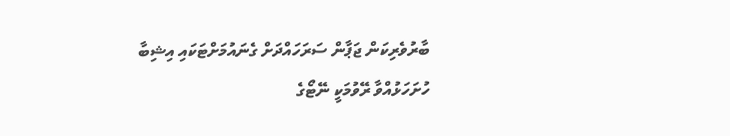ބާރުވެރިކަން ޖަޕާން ސަރަހައްދަށް ގެނައުމަށްޓަކައި އިޝިބާ ހުށަހަޅުއްވާ ރޭވުމަކީ ނޭޓޯގެ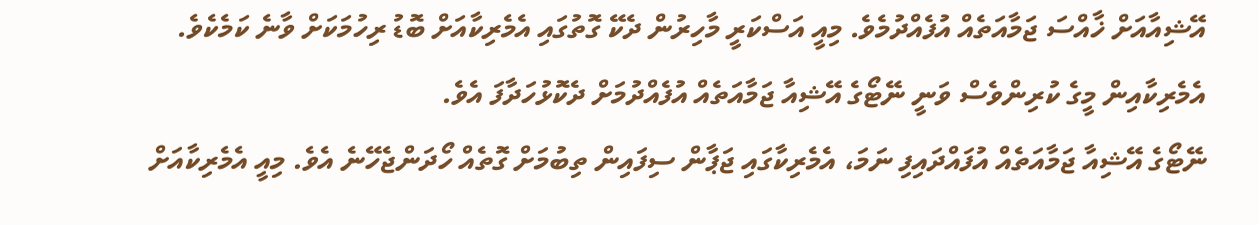އޭޝިއާއަށް ޚާއްސަ ޖަމާއަތެއް އުފެއްދުމެވެ. މިއީ އަސްކަރީ މާހިރުން ދެކޭ ގޮތުގައި އެމެރިކާއަށް ބޮޑު ރިހުމަކަށް ވާނެ ކަމެކެވެ.
އެމެރިކާއިން މީގެ ކުރިންވެސް ވަނީ ނޭޓޯގެ އޭޝިއާ ޖަމާއަތެއް އުފެއްދުމަށް ދެކޮޅުހަދާފަ އެވެ.
ނޭޓޯގެ އޭޝިއާ ޖަމާއަތެއް އުފައްދައިފި ނަމަ، އެމެރިކާގައި ޖަޕާން ސިފައިން ތިބުމަށް ގޮތެއް ހޯދަންޖެހޭނެ އެވެ. މިއީ އެމެރިކާއަށް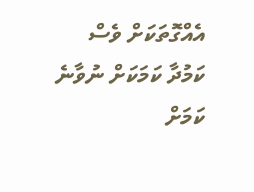އެއްގޮތަކަށް ވެސް ކަމުދާ ކަމަކަށް ނުވާނެ ކަމަށް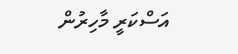އަސްކަރީ މާހިރުން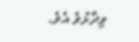ވިދާޅުވެ އެވެ.